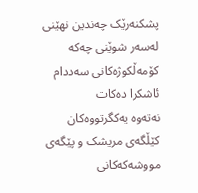پشکنەرێک چەندین نهێنی لەسەر شوێنی چەکە کۆمەڵکوژەکانی سەددام ئاشکرا دەکات
نەتەوە یەکگرتووەکان کێڵگەی مریشک و پێگەی مووشەکەکانی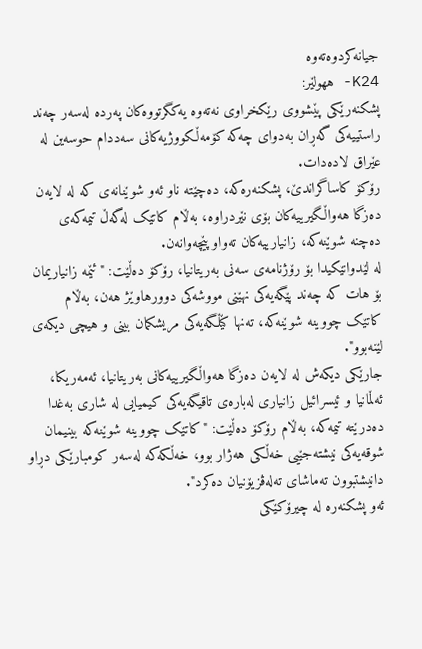جیانەکردوەتەوە
K24- ههولێر:
پشکنەرێکی پێشووی رێکخراوی نەتەوە یەکگرتووەکان پەردە لەسەر چەند راستییەکی گەڕان بەدوای چەکە کۆمەڵکووژیەکانی سەددام حوسەین لە عێراق لادەدات.
رۆکۆ کاساگراندێ، پشکنەرەکە، دەچێتە ناو ئەو شوێنانەی کە لە لایەن دەزگا هەواڵگیرییەکان بۆی نێردراوە، بەڵام کاتێک لەگەڵ تیمەکەی دەچنە شوێنەکە، زانیارییەکان تەواو پێچەوانەن.
لە لێدوانێکیدا بۆ رۆژنامەی سەنی بەریتانیا، رۆکۆ دەڵێت: "ئێمە زانیاریمان بۆ هات کە چەند پێگەیەکی نهێنی مووشەکی دوورهاوێژ هەن، بەڵام کاتێک چووینە شوێنەکە، تەنها کێڵگەیەکی مریشکمان بینی و هیچی دیکەی لێنەبوو".
جارێکی دیکەش لە لایەن دەزگا هەواڵگیرییەکانی بەریتانیا، ئەمەریکا، ئەڵمانیا و ئیسرائیل زانیاری لەبارەی تاقیگەیەکی کیمیایی لە شاری بەغدا دەدرێتە تیمەکە، بەڵام رۆکۆ دەڵێت: "کاتێک چووینە شوێنەکە بینیمان شوقەیەکی نیشتەجێیی خەڵکی هەژار بوو، خەڵکەکە لەسەر کومبارێکی دڕاو دانیشتبوون تەماشای تەلەڤزیۆنیان دەکرد".
ئەو پشکنەرە لە چیرۆکێکی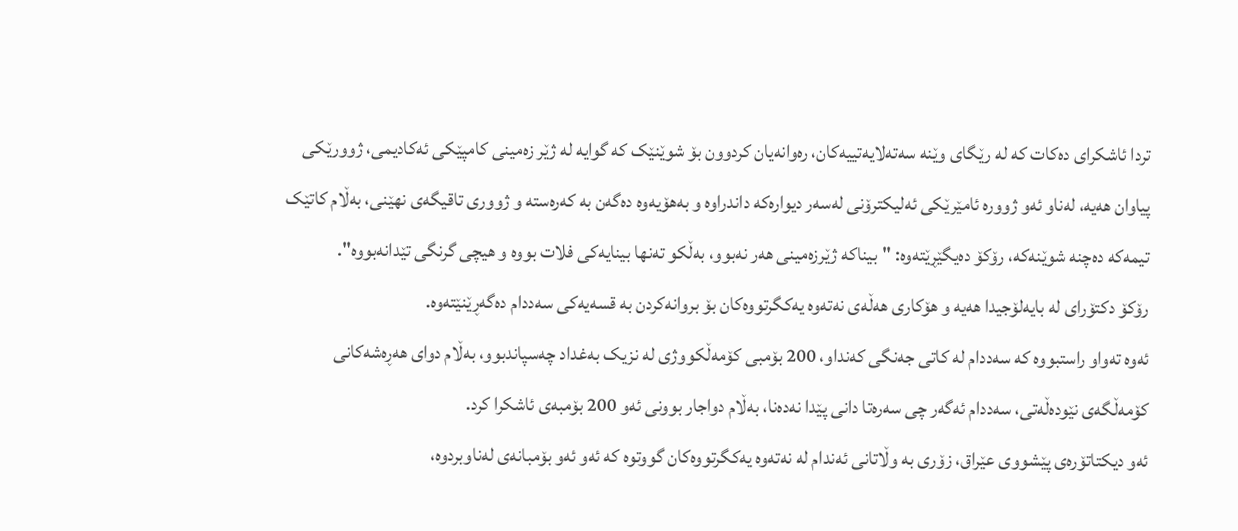تردا ئاشکرای دەکات کە لە رێگای وێنە سەتەلایەتییەکان، رەوانەیان کردوون بۆ شوێنێک کە گوایە لە ژێر زەمینی کامپێکی ئەکادیمی، ژوورێکی پیاوان هەیە، لەناو ئەو ژوورە ئامێرێکی ئەلیکترۆنی لەسەر دیوارەکە داندراوە و بەهۆیەوە دەگەن بە کەرەستە و ژووری تاقیگەی نهێنی، بەڵام کاتێک تیمەکە دەچنە شوێنەکە، رۆکۆ دەیگێڕێتەوە: "بیناکە ژێرزەمینی هەر نەبوو، بەڵکو تەنها بینایەکی فلات بووە و هیچی گرنگی تێدانەبووە".
رۆکۆ دکتۆرای لە بایەلۆجیدا هەیە و هۆکاری هەڵەی نەتەوە یەکگرتووەکان بۆ بروانەکردن بە قسەیەکی سەددام دەگەڕێنێتەوە.
ئەوە تەواو راستبووە کە سەددام لە کاتی جەنگی کەنداو، 200 بۆمبی کۆمەڵکووژی لە نزیک بەغداد چەسپاندبوو، بەڵام دوای هەڕەشەکانی کۆمەڵگەی نێودەڵەتی، سەددام ئەگەر چی سەرەتا دانی پێدا نەدەنا، بەڵام دواجار بوونی ئەو 200 بۆمبەی ئاشکرا کرد.
ئەو دیکتاتۆرەی پێشووی عێراق، زۆری بە وڵاتانی ئەندام لە نەتەوە یەکگرتووەکان گووتوە کە ئەو ئەو بۆمبانەی لەناوبردوە،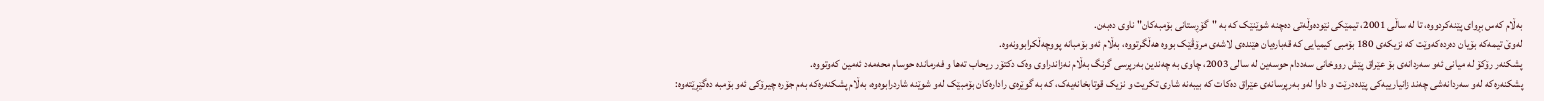بەڵام کەس بڕوای پێنەکردووە، تا لە ساڵی 2001، تیمێکی نێودەوڵەتی دەچنە شوێنێک کە بە "گۆڕستانی بۆمبەکان" ناوی دەبەن.
لەوێ تیمەکە بۆیان دەردەکەوێت کە نزیکەی 180 بۆمبی کیمیایی کە قەبارەیان هێندەی لاشەی مرۆڤێک بووە هەڵگرتووە، بەڵام ئەو بۆمبانە پووچەڵکرابوونەوە.
پشکنەر رۆکۆ لە میانی ئەو سەردانەی بۆ عێراق پێش رووخانی سەددام حوسەین لە سالی 2003، چاوی بە چەندین بەرپرسی گرنگ بەڵام نەزاندراوی وەک دکتۆر ریحاب تەها و فەرماندە حوسام محەمەد ئەمین کەوتووە.
پشکنەرەکە لەو سەردانەشی چەند زانیارییەکی پێدەدرێت و داوا لەو بەرپرسانەی عێراق دەکات کە بیبەنە شاری تکریت و نزیک قوتابخانەیەک، کە بە گوێرەی رادارەکان بۆمبێک لەو شوێنە شاردرابوەوە، بەڵام پشکنەرەکە بەم جۆرە چیرۆکی ئەو بۆمبە دەگێڕێتەوە: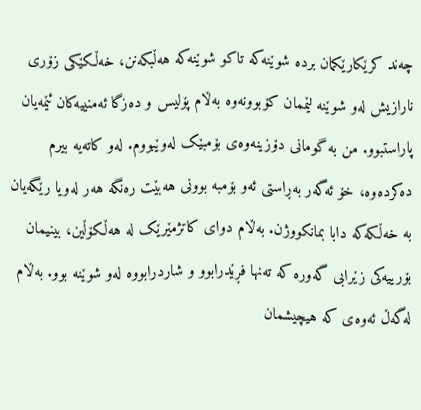چەند کرێکارێکمان بردە شوێنەکە تاکو شوێنەکە هەڵبکەنن، خەڵکێکی زۆری نارازیش لەو شوێنە لێممان کۆبوونەوە بەڵام پۆلیس و دەزگا ئەمنییەکان ئێمەیان پاراستبوو. من بە گومانی دۆزینەوەی بۆمبێک لەوێبووم. لەو کاتەیە بیرم دەکردەوە، خۆ ئەگەر بەڕاستی ئەو بۆمبە بوونی هەبێت رەنگە هەر لەویا رێگەیان بە خەڵکەکە دابا بمانکووژن. بەڵام دوای کاتژمێرێک لە هەڵکۆڵین، بینیمان بۆرییەکی زێرابی گەورە کە تەنها فڕێدرابوو و شاردرابووە لەو شوێنە بوو. بەڵام لەگەڵ ئەوەی کە هیچیشمان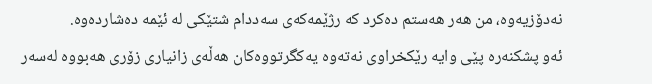نەدۆزیەوە، من هەر هەستم دەکرد کە رژێمەکەی سەددام شتێکی لە ئێمە دەشاردەوە.
ئەو پشکنەرە پێی وایە رێکخراوی نەتەوە یەکگرتووەکان هەڵەی زانیاری زۆری هەبووە لەسەر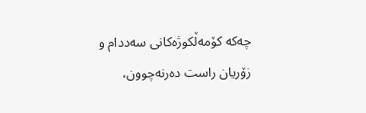چەکە کۆمەڵکوژەکانی سەددام و زۆریان راست دەرنەچوون،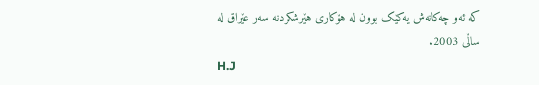کە ئەو چەکانەش یەکێک بوون لە هۆکاری هێرشکردنە سەر عێراق لە ساڵی 2003.
H.J